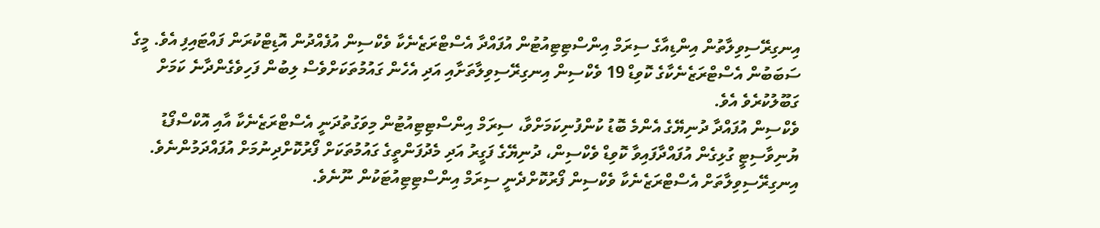އިނގިރޭސިވިލާތުން އިންޑިއާގެ ސިރަމް އިންސްޓިޓިއުޓުން އުފައްދާ އެސްޓްރަޒެނެކާ ވެކްސިން އުފެއްދުން އޮޑިޓްކުރަން ފައްޓައިފި އެވެ. މީގެ ސަބަބުން އެސްޓްރަޒެނެކާގެ ކޮވިޑް 19 ވެކްސިން އިނގިރޭސިވިލާތަށާއި އަދި އެހެން ގައުމުތަކަށްވެސް ލިބުން ފަހިވެގެންދާނެ ކަމަށް ގަބޫލުކުރެވެ އެވެ.
ވެކްސިން އުފައްދާ ދުނިޔޭގެ އެންމެ ބޮޑު ކުންފުނިކަމަށްވާ، ސިރަމް އިންސްޓިޓިއުޓުން މިވަގުތުދަނީ އެސްޓްރަޒެނެކާ އާއި އޮކްސްފޯޑު ޔުނިވާސިޓީ ގުޅިގެން އުފައްދާފައިވާ ކޮވިޑް ވެކްސިން، ދުނިޔޭގެ ފަގީރު އަދި މެދުފަންތީގެ ގައުމުތަކަށް ފޯރުކޮށްދިނުމަށް އުފައްދަމުންނެވެ. އިނގިރޭސިވިލާތަށް އެސްޓްރަޒެނެކާ ވެކްސިން ފޯރުކޮށްދެނީ ސިރަމް އިންސްޓިޓިއުޓަކުން ނޫނެވެ.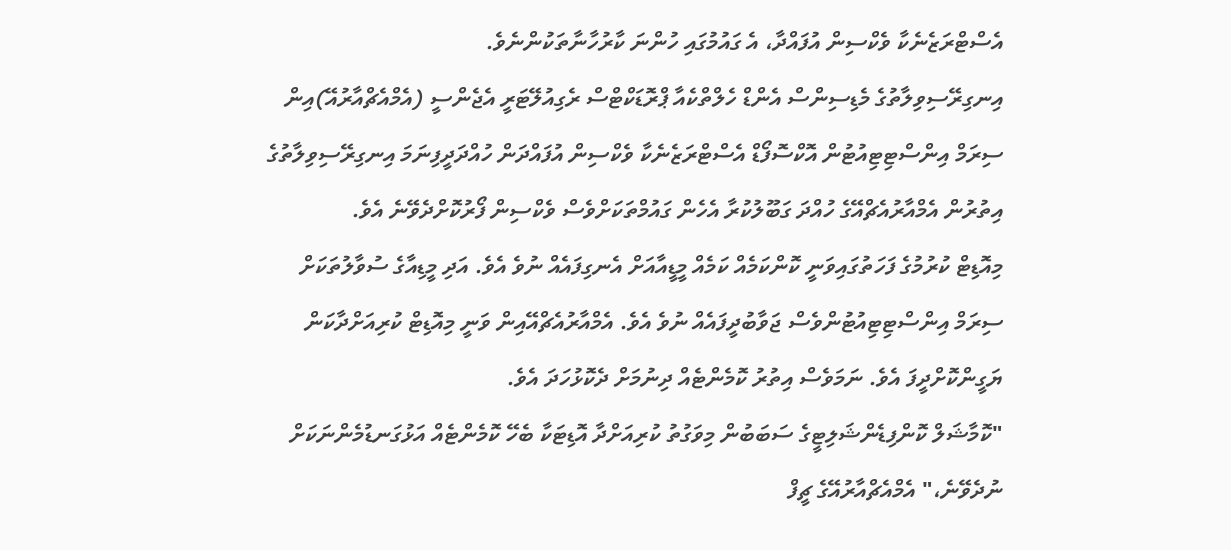އެސްޓްރަޒެނެކާ ވެކްސިން އުފައްދާ، އެ ގައުމުގައި ހުންނަ ކާރުހާނާތަކުންނެވެ.
އިނގިރޭސިވިލާތުގެ މެޑިސިންސް އެންޑް ހެލްތްކެއާ ޕްރޮޑަކްޓްސް ރެގިއުލޭޓަރީ އެޖެންސީ (އެމްއެޗްއާރުއޭ)އިން ސިރަމް އިންސްޓިޓިއުޓުން އޮކްސޮފޯޑް އެސްޓްރަޒެނެކާ ވެކްސިން އުފައްދަން ހުއްދަދީފިނަމަ އިނގިރޭސިވިލާތުގެ އިތުރުން އެމްއާރުއެޗްއޭގެ ހުއްދަ ގަބޫލުކުރާ އެހެން ގައުމްތަކަށްވެސް ވެކްސިން ފޯރުކޮށްދެވޭނެ އެވެ.
މިއޮޑިޓް ކުރުމުގެ ފަހަތުގައިވަނީ ކޮންކަމެއް ކަމެއް މީޑީއާއަށް އެނގިފައެއް ނުވެ އެވެ. އަދި މީޑިއާގެ ސުވާލުތަކަށް ސިރަމް އިންސްޓިޓިއުޓުންވެސް ޖަވާބުދީފައެއް ނުވެ އެވެ. އެމްއާރުއެޗްއޭއިން ވަނީ މިއޮޑިޓް ކުރިއަށްދާކަން ޔަގީންކޮށްދީފަ އެވެ. ނަމަވެސް އިތުރު ކޮމެންޓެއް ދިނުމަށް ދެކޮޅުހަދަ އެވެ.
"ކޮމާޝަލް ކޮންފިޑެންޝަލިޓީގެ ސަބަބުން މިވަގުތު ކުރިއަށްދާ އޮޑިޓަކާ ބެހޭ ކޮމެންޓެއް އަޅުގަނޑުމެންނަކަށް ނުދެވޭނެ،" އެމްއެޗްއާރުއޭގެ ޗީފް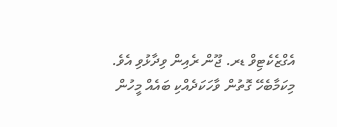އެގްޒެކެޓިވް ޑރ. ޖޫން ރެއިން ވިދާޅުވި އެވެ.
މިކަމާބެހޭ ގޮތުން ވާހަކަދެއްކި ބައެއް މީހުން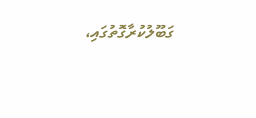ގަބޫލުކުރާގޮތުގައި،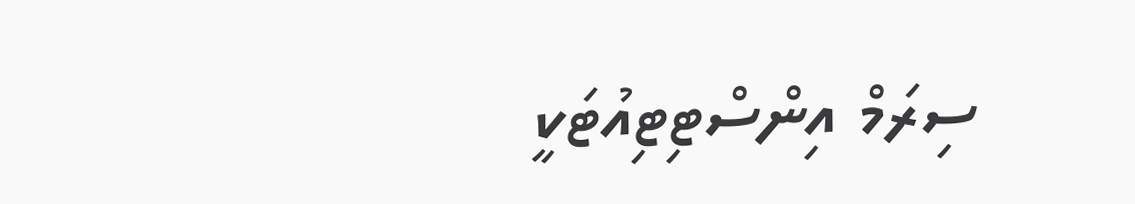ސިރަމް އިންސްޓިޓިއުޓަކީ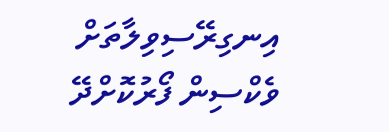އިނގިރޭސިވިލާތަށް ވެކްސިން ފޯރުކޮށްދޭ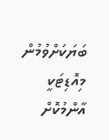ބަޔަކަށްވުމުން މިއޮޑިޓަކީ އާންމުކޮށް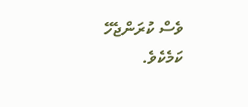ވެސް ކުރަންޖެހޭ ކަމެކެވެ.